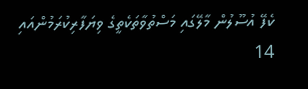ކެފޭ އުސޫލުން މާލޭގައި މަސްތުވާތަކެތީގެ ވިޔަފާރިކުރަމުންއައި 14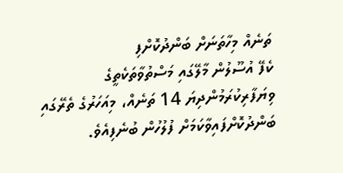ތަނެއް މިހާތަނަށް ބަންދުކޮށްފި
ކެފޭ އުސޫލުން މާލޭގައި މަސްތުވާތަކެތީގެ ވިޔަފާރިކުރަމުންދިޔަ 14 ތަނެއް، މިއަހަރުގެ ތެރޭގައި ބަންދުކޮށްފައިވާކަމަށް ފުލުހުން ބުނެފިއެވެ.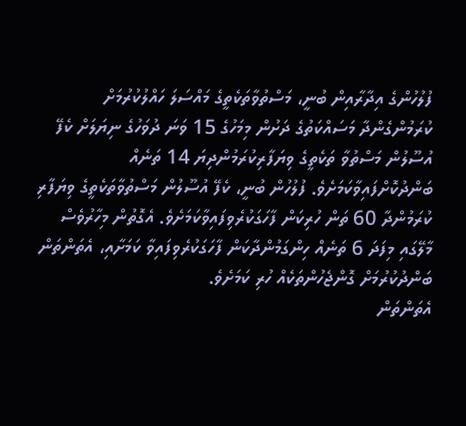ފުލުހުންގެ އިދާރާއިން ބުނީ، މަސްތުވާތަކެތީގެ މައްސަލަ ހައްލުކުރުމަށް ކުރަމުންގެންދާ މަސައްކަތުގެ ދަށުން މިމަހުގެ 15 ވަނަ ދުވަހުގެ ނިޔަލަށް ކެފޭ އުސޫލުން މަސްތުވާ ތަކެތީގެ ވިޔަފާރިކުރަމުންދިޔަ 14 ތަނެއް ބަންދުކޮށްފައިވާކަމަށެވެ. ފުލުހުން ބުނީ، ކެފޭ އުސޫލުން މަސްތުވާތަކެތީގެ ވިޔަފާރި ކުރަމުންދާ 60 ތަން ހުރިކަން ފާހަގަކުރެވިފައިވާކަމަށެވެ. އެގޮތުން މިހާރުވެސް މާލޭގައި މިފަދަ 6 ތަނެއް ހިންގަމުންދާކަން ފާހަގަކުރެވިފައިވާ ކަމަށާއި، އެތަންތަން ބަންދުކުރުމަށް ގޮންޖެހުންތަކެއް ހުރި ކަމަށެވެ.
އެތަންތަން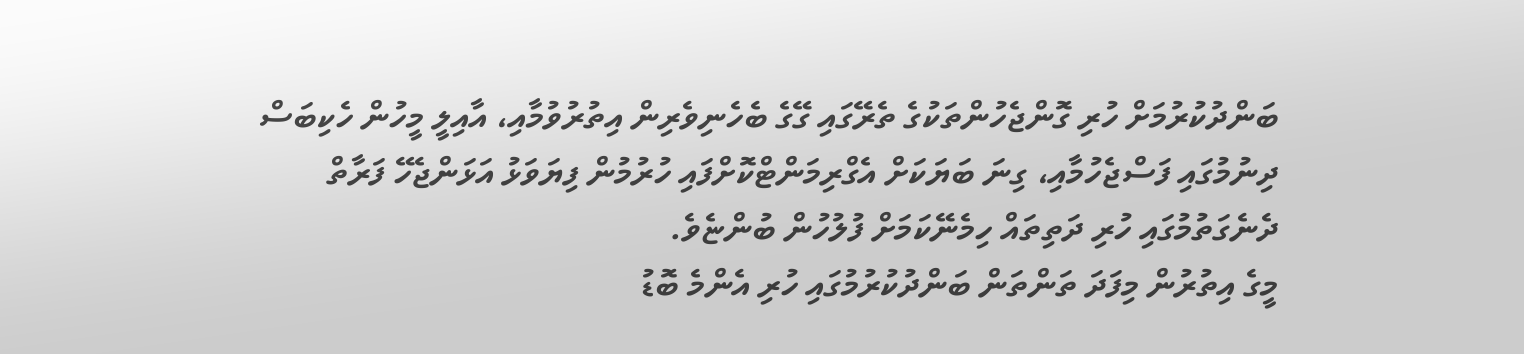ބަންދުކުރުމަށް ހުރި ގޮންޖެހުންތަކުގެ ތެރޭގައި ގޭގެ ބެހެނިވެރިން އިތުރުވުމާއި، އާއިލީ މީހުން ހެކިބަސް ދިނުމުގައި ފަސްޖެހުމާއި، ގިނަ ބަޔަކަށް އެގްރިމަންޓްކޮށްފައި ހުރުމުން ފިޔަވަޅު އަޅަންޖެހޭ ފަރާތް ދެނެގަތުމުގައި ހުރި ދަތިތައް ހިމެނޭކަމަށް ފުލުހުން ބުންޏެވެ.
މީގެ އިތުރުން މިފަދަ ތަންތަން ބަންދުކުރުމުގައި ހުރި އެންމެ ބޮޑު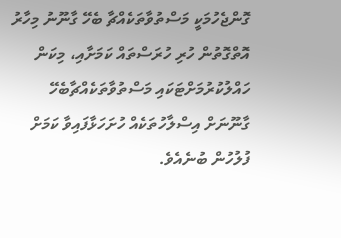ގޮންޖެހުމަކީ މަސްތުވާތަކެއްޗާ ބެހޭ ގާނޫނު މިހާރު އޮތްގޮތުން ހުރި ހުރަސްތައް ކަމަށާއި، މިކަން ހައްލުކުރުމަށްޓަކައި މަސްތުވާތަކެއްޗާބެހޭ ގާނޫނަށް އިސްލާހުތަކެއް ހުށަހަޅާފައިވާ ކަމަށް ފުލުހުން ބުނެއެވެ.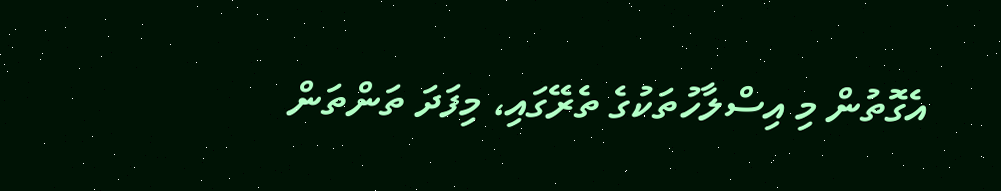އެގޮތުން މި އިސްލާހުތަކުގެ ތެރޭގައި، މިފަދަ ތަންތަން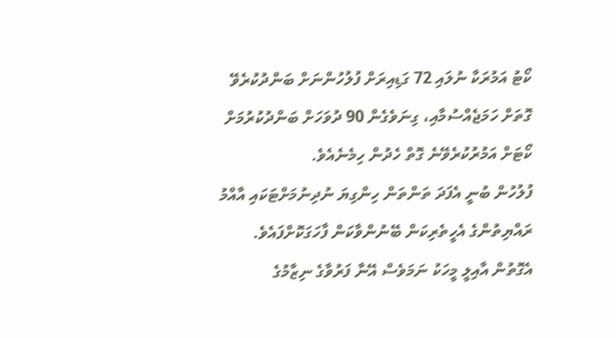ކޯޓު އަމުރަކާ ނުލައި 72 ގަޑިއިރަށް ފުލުހުންނަށް ބަންދުކުރެވޭ ގޮތަށް ހަމަޖެއްސުމާއި، ގިނަވެގެން 90 ދުވަހަށް ބަންދުކުރުމަށް ކޯޓަށް އަމުރުކުރެވޭނެ ގޮތް ހެދުން ހިމެނެއެވެ.
ފުލުހުން ބުނީ އެފަދަ ތަންތަން ހިންގިޔަ ނުދިނުމަށްޓަކައި އާއްމު ރައްޔިތުންގެ އެހީތެރިކަން ބޭނުންވާކަން ފާހަގަކޮށްފައެވެ. އެގޮތުން އާއިލީ މީހަކު ނަމަވެސް އޭނާ ފަރުވާގެ ނިޒާމުގެ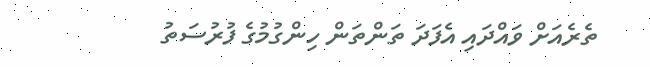ތެރެއަށް ވައްދައި އެފަދަ ތަންތަން ހިންގުމުގެ ފުރުސަތު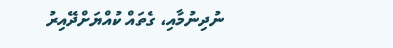ނުދިނުމާއި، ގެތައް ކުއްޔަށްދޭއިރު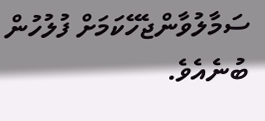ސަމާލުވާންޖެހޭކަމަށް ފުލުހުން ބުނެއެވެ.